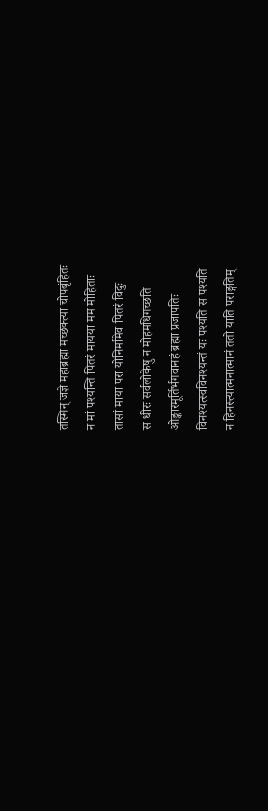तस्मिन् जज्ञे महाब्रह्मा मच्छक्त्या चोपबृंहितः
न मां पश्यन्ति पितरं मायया मम मोहिताः
तासां माया परा योनिर्मामेव पितरं विदुः
स धीरः सर्वलोकेषु न मोहमधिगच्छति
ओङ्कारमूर्तिर्भगवानहं ब्रह्मा प्रजापतिः
विनश्यत्स्वविनश्यन्तं यः पश्यति स पश्यति
न हिनस्त्यात्मनात्मानं ततो याति पराङ्गतिम्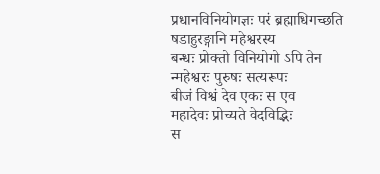प्रधानविनियोगज्ञः परं ब्रह्माधिगच्छति
षडाहुरङ्गानि महेश्वरस्य
बन्धः प्रोक्तो विनियोगो ऽपि तेन
न्महेश्वरः पुरुषः सत्यरूपः
बीजं विश्वं देव एकः स एव
महादेवः प्रोच्यते वेदविद्भिः
स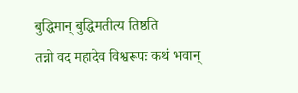बुद्धिमान् बुद्धिमतीत्य तिष्ठति
तन्नो वद महादेव विश्वरूपः कथं भवान्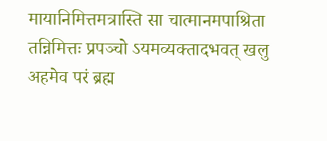मायानिमित्तमत्रास्ति सा चात्मानमपाश्रिता
तन्निमित्तः प्रपञ्चो ऽयमव्यक्तादभवत् खलु
अहमेव परं ब्रह्म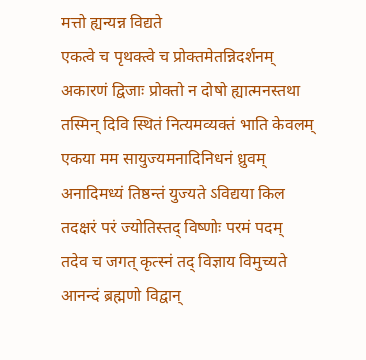मत्तो ह्यन्यन्न विद्यते
एकत्वे च पृथक्त्वे च प्रोक्तमेतन्निदर्शनम्
अकारणं द्विजाः प्रोक्तो न दोषो ह्यात्मनस्तथा
तस्मिन् दिवि स्थितं नित्यमव्यक्तं भाति केवलम्
एकया मम सायुज्यमनादिनिधनं ध्रुवम्
अनादिमध्यं तिष्ठन्तं युज्यते ऽविद्यया किल
तदक्षरं परं ज्योतिस्तद् विष्णोः परमं पदम्
तदेव च जगत् कृत्स्नं तद् विज्ञाय विमुच्यते
आनन्दं ब्रह्मणो विद्वान्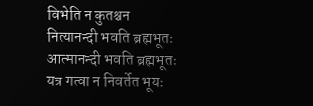विभेति न कुतश्चन
नित्यानन्दी भवति ब्रह्मभूतः
आत्मानन्दी भवति ब्रह्मभूतः
यत्र गत्वा न निवर्तेत भूयः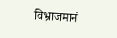विभ्राजमानं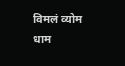विमलं व्योम धाम